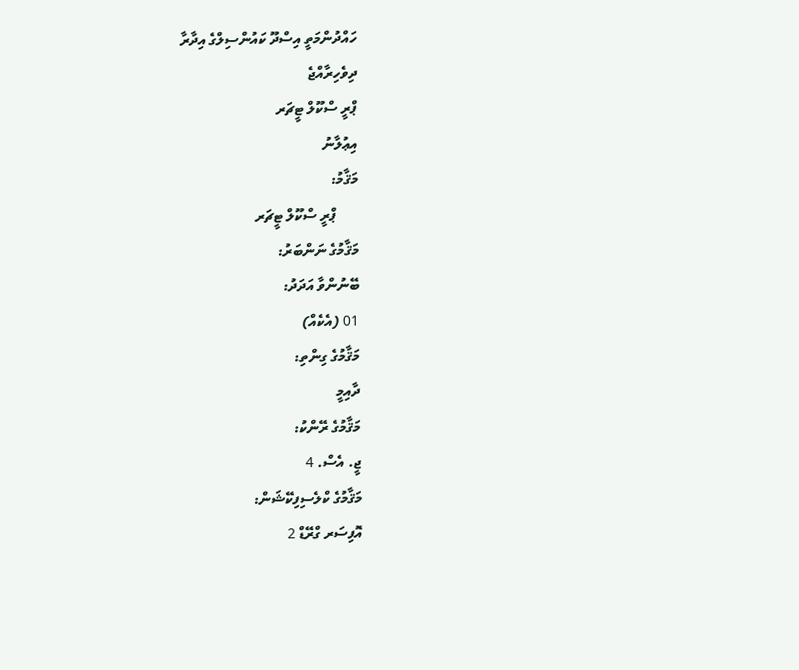ހައްދުންމަތީ އިސްދޫ ކައުންސިލްގެ އިދާރާ
ދިވެހިރާއްޖެ
ޕްރީ ސްކޫލް ޓީޗަރ
އިޢުލާނު
މަޤާމު:
      ޕްރީ ސްކޫލް ޓީޗަރ
މަޤާމުގެ ނަންބަރު:
ބޭނުންވާ އަދަދު:
01 (އެކެއް)
މަޤާމުގެ ގިންތި:
ދާއިމީ
މަޤާމުގެ ރޭންކު:
ޖީ. އެސް. 4
މަޤާމުގެ ކްލެސިފިކޭޝަން:
އޮފިސަރ ގްރޭޑް 2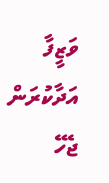ވަޒީފާ އަދާކުރަން ޖެހޭ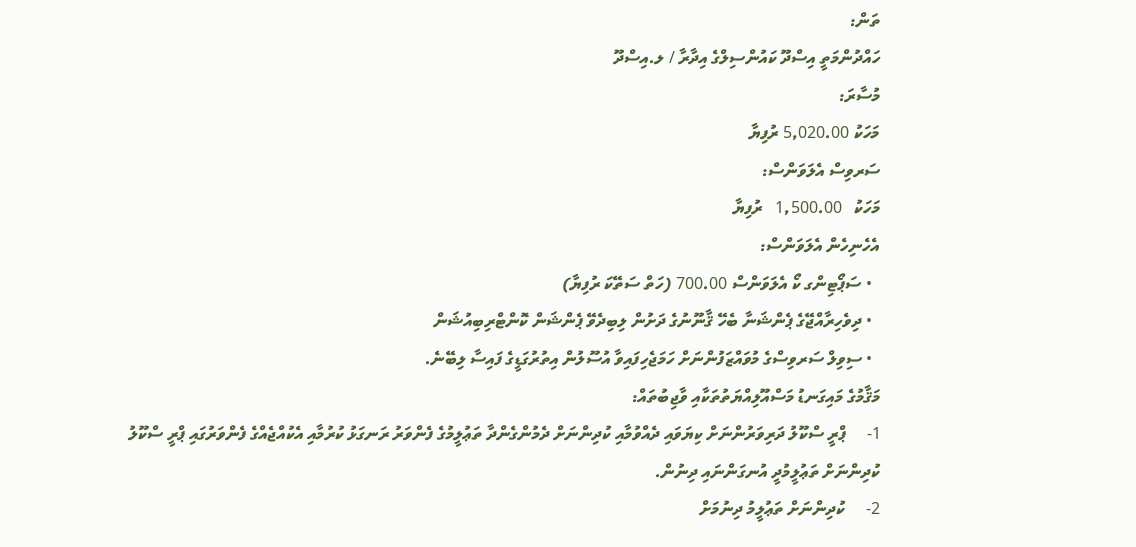ތަން:
ހައްދުންމަތީ އިސްދޫ ކައުންސިލްގެ އިދާރާ / ލ.އިސްދޫ
މުސާރަ:
މަހަކު 5,020.00 ރުފިޔާ
ސަރވިސް އެލަވަންސް:
މަހަކު   1,500.00   ރުފިޔާ
އެހެނިހެން އެލަވަންސް:
  • ސަޕޯޓިންގ ކޯ އެލަވަންސް 700.00 (ހަތް ސަތޭކަ ރުފިޔާ)
  • ދިވެހިރާއްޖޭގެ ޕެންޝަނާ ބެހޭ ޤާނޫނުގެ ދަށުން ލިބިދެވޭ ޕެންޝަން ކޮންޓްރިބިއުޝަން
  • ސިވިލް ސަރވިސްގެ މުވައްޒަފުންނަށް ހަމަޖެހިފައިވާ އުސޫލުން އިތުރުގަޑީގެ ފައިސާ ލިބޭނެ.
މަޤާމުގެ މައިގަނޑު މަސްއޫލިއްޔަތުތަކާއި ވާޖިބުތައް:
1-     ޕްރީ ސްކޫލު ދަރިވަރުންނަށް ކިޔަވައި ދެއްވުމާއި ކުދިންނަށް ދެމުންގެންދާ ތަޢުލީމުގެ ފެންވަރު ރަނގަޅު ކުރުމާއި އެކުއްޖެއްގެ ފެންވަރުގައި ޕްރީ ސްކޫލު ކުދިންނަށް ތަޢުލީމުދީ އުނގަންނައި ދިނުން.
2-     ކުދިންނަށް ތަޢުލީމު ދިނުމަށް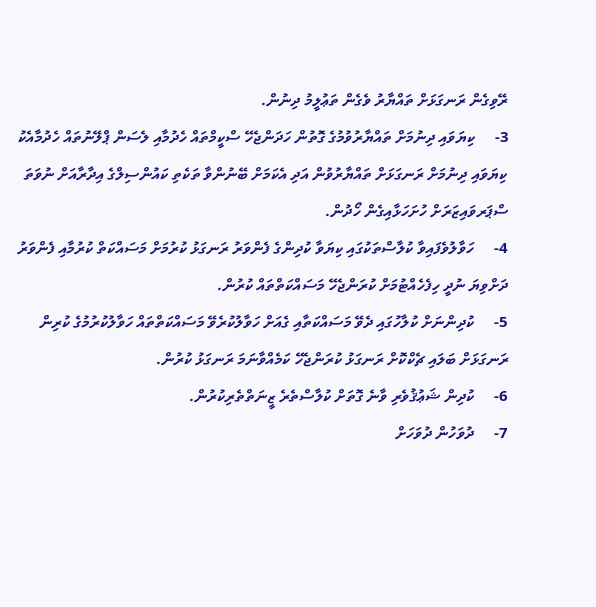ރޭވިގެން ރަނގަޅަށް ތައްޔާރު ވެގެން ތަޢުލީމު ދިނުން.
3-     ކިޔަވައި ދިނުމަށް ތައްޔާރުވުމުގެ ގޮތުން ހަދަންޖެހޭ ސްކީމްތައް ހެދުމާއި ލެސަން ޕްލޭނުތައް ހެދުމާއެކު ކިޔަވައި ދިނުމަށް ރަނގަޅަށް ތައްޔާރުވުން އަދި އެކަމަށް ބޭނުންވާ ތަކެތި ކައުންސިލްގެ އިދާރާއަށް ނުވަތަ ސްޕަރވައިޒަރަށް ހުށަހަޅާއިގެން ހޯދުން.
4-     ހަވާލުވެފައިވާ ކުލާސްތަކުގައި ކިޔަވާ ކުދިންގެ ފެންވަރު ރަނގަޅު ކުރުމަށް މަސައްކަތް ކުރުމާއި ފެންވަރު ދަށްވިޔަ ނުދީ ހިފެހެއްޓުމަށް ކުރަންޖެހޭ މަސައްކަތްތައް ކުރުން.
5-     ކުދިންނަށް ކުލާހުގައި ދެވޭ މަސައްކަތާއި ގެއަށް ހަވާލުކުރެވޭ މަސައްކަތްތައް ހަވާލުކުރުމުގެ ކުރިން ރަނގަޅަށް ބަލައި ޗެކްކޮށް ރަނގަޅު ކުރަންޖެހޭ ކަމެއްވާނަމަ ރަނގަޅު ކުރުން.
6-     ކުދިން ޝަޢުޤުވެރި ވާނެ ގޮތަށް ކުލާސްތެރެ ޒީނަތްތެރިކުރުން.
7-     ދުވަހުން ދުވަހަށް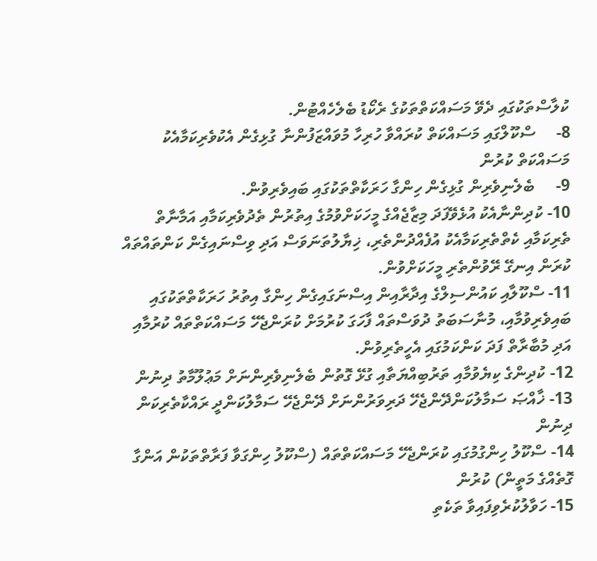ކުލާސްތަކުގައި ދެވޭ މަސައްކަތްތަކުގެ ރެކޯޑު ބެލެހެއްޓުން.
8-     ސްކޫލްގައި މަސައްކަތް ކުރައްވާ ހުރިހާ މުވައްޒަފުންނާ ގުޅިގެން އެކުވެރިކަމާއެކު މަސައްކަތް ކުރުން
9-     ބެލެނިވެރިން ގުޅިގެން ހިންގާ ހަރަކާތްތަކުގައި ބައިވެރިވުން.
10- ކުދިންނާއެކު އުޅެވޭފަދަ މިޒާޖެއްގެ މީހަކަށްވުމުގެ އިތުރުން ތެދުވެރިކަމާއި އަމާނާތް ތެރިކަމާއި ކެތްތެރިކަމާއެކު އުފެއްދުންތެރި، ޚިޔާލުތަނަވަސް އަދި ވިސްނައިގެން ކަންތައްތައް ކުރަން އިނގޭ ރޭވުންތެރި މީހަކަށްވުން.
11- ސްކޫލާއި ކައުންސިލްގެ އިދާރާއިން އިސްނަގައިގެން ހިންގާ އިތުރު ހަރަކާތްތަކުގައި ބައިވެރިވުމާއި، މުނާސަބަތު ދުވަސްތައް ފާހަގަ ކުރުމަށް ކުރަންޖެހޭ މަސައްކަތްތައް ކުރުމާއި އަދި މުބާރާތް ފަދަ ކަންކަމުގައި އެހީތެރިވުން.
12- ކުދިންގެ ކިޔެވުމާއި ތަރުބިއްޔަތާއި ގުޅޭ ގޮތުން ބެލެނިވެރިންނަށް މަޢުލޫމާތު ދިނުން
13- ޚާއްޞަ ސަމާލުކަންދޭންޖެހޭ ދަރިވަރުންނަށް ދޭންޖެހޭ ސަމާލުކަންދީ ރައްކާތެރިކަން ދިނުން
14- ސްކޫލު ހިންގުމުގައި ކުރަންޖެހޭ މަސައްކަތްތައް (ސްކޫލު ހިންގަވާ ފަރާތްތަކުން އަންގާ ގޮތެއްގެ މަތީން) ކުރުން
15- ހަވާލުކުރެވިފައިވާ ތަކެތި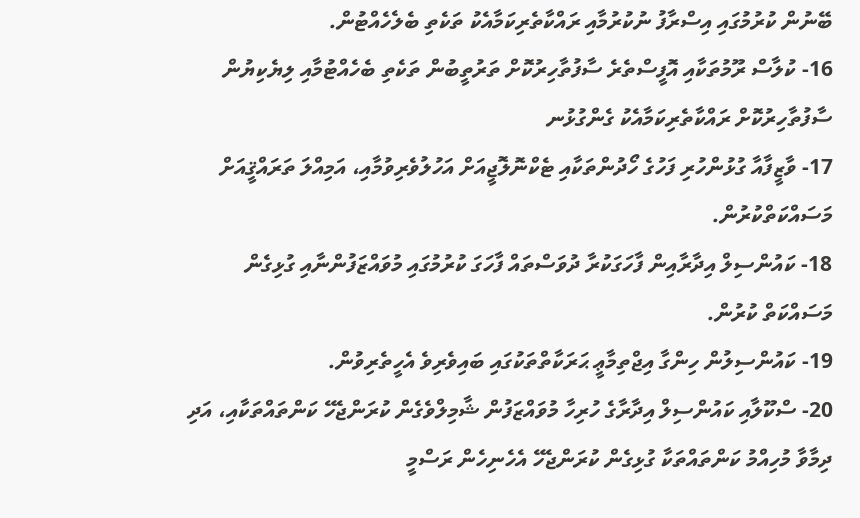ބޭނުން ކުރުމުގައި އިސްރާފު ނުކުރުމާއި ރައްކާތެރިކަމާއެކު ތަކެތި ބެލެހެއްޓުން.
16- ކުލާސް ރޫމުތަކާއި އޮފީސްތެރެ ސާފުތާހިރުކޮށް ތަރުތީބުން ތަކެތި ބެހެއްޓުމާއި ލިޔެކިޔުން ސާފުތާހިރުކޮށް ރައްކާތެރިކަމާއެކު ގެންގުޅުނ
17- ވާޒީފާއާ ގުޅުންހުރި ފަހުގެ ހޯދުންތަކާއި ޓެކްނޮލޮޖީއަށް އަހުލުވެރިވުމާއި، އަމިއްލަ ތަރައްޤީއަށް މަސައްކަތްކުރުން.
18- ކައުންސިލް އިދާރާއިން ފާހަގަކުރާ ދުވަސްތައް ފާހަގަ ކުރުމުގައި މުވައްޒަފުންނާއި ގުޅިގެން މަސައްކަތް ކުރުން.
19- ކައުންސިލުން ހިންގާ އިޖްތިމާޢީ ޙަރަކާތްތަކުގައި ބައިވެރިވެ އެހީތެރިވުން.
20- ސްކޫލާއި ކައުންސިލް އިދާރާގެ ހުރިހާ މުވައްޒަފުން ޝާމިލްވެގެން ކުރަންޖެހޭ ކަންތައްތަކާއި، އަދި ދިމާވާ މުހިއްމު ކަންތައްތަކާ ގުޅިގެން ކުރަންޖެހޭ އެހެނިހެން ރަސްމީ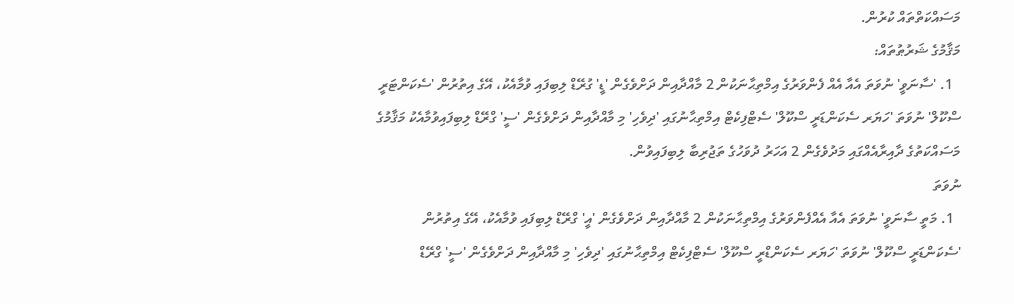މަސައްކަތްތައް ކުރުން.
މަޤާމުގެ ޝަރުޠުތައް:
  1. 'ސާނަވީ' ނުވަތަ އެއާ އެއް ފެންވަރުގެ އިމްތިޙާނަކުން 2 މާއްދާއިން ދަށްވެގެން 'ޑީ' ގުރޭޑް ލިބިފައި ވުމާއެކު، އޭގެ އިތުރުން 'ސެކަންޓަރީ ސްކޫލް' ނުވަތަ 'ހަޔަރ ސެކަންޑަރީ ސްކޫލް' ސެޓްފިކެޓް އިމްތިޙާނުގައި 'ދިވެހި' މި މާއްދާއިން ދަށްވެގެން 'ސީ' ގްރޭޑް ލިބިފައިވުމާއެކު މަޤާމުގެ މަސައްކަތުގެ ދާއިރާއެއްގައި މަދުވެގެން 2 އަހަރު ދުވަހުގެ ތަޖުރިބާ ލިބިފައިވުން.
ނުވަތަ
  1. މަތީ ސާނަވީ' ނުވަތަ އެއާ އެއްފެންވަރުގެ އިމްތިޙާނަކުން 2 މާއްދާއިން ދަށްވެގެން 'އީ' ގްރޭޑް ލިބިފައި ވުމާއެކު، އޭގެ އިތުރުން 'ސެކަންޑަރީ ސްކޫލް' ނުވަތަ 'ހަޔަރ ސެކަންޑްރީ ސްކޫލް' ސެޓްފިކެޓް އިމްތިޙާނުގައި 'ދިވެހި' މި މާއްދާއިން ދަށްވެގެން 'ސީ' ގްރޭޑް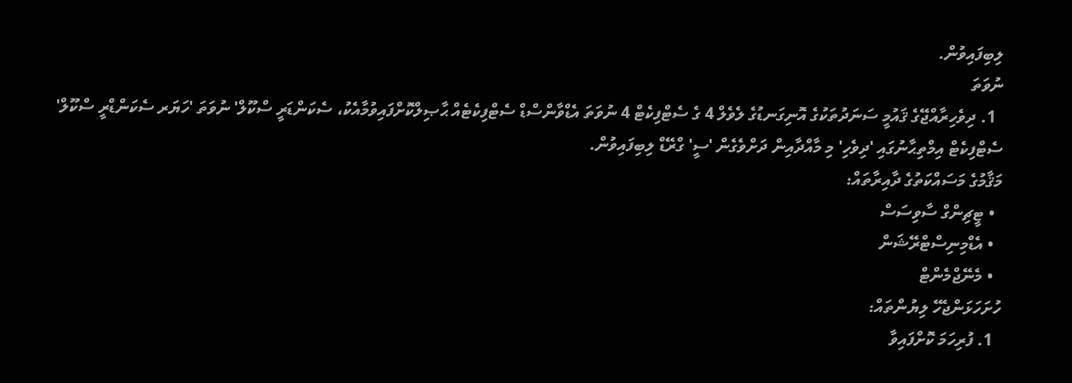ލިބިފައިވުން.
ނުވަތަ
  1. ދިވެހިރާއްޖޭގެ ޤައުމީ ސަނަދުތަކުގެ އޮނިގަނޑުގެ ލެވެލް 4 ގެ ސެޓްފިކެޓް 4 ނުވަތަ އެޑްވާންސްޑް ސެޓްފިކެޓެއް ޙާޞިލްކޮށްފައިވުމާއެކު، ސެކަންޑަރީ ސްކޫލް' ނުވަތަ 'ހަޔަރ ސެކަންޑްރީ ސްކޫލް' ސެޓްފިކެޓް އިމްތިޙާނުގައި 'ދިވެހި' މި މާއްދާއިން ދަށްވެގެން 'ސީ' ގްރޭޑް ލިބިފައިވުން.
މަޤާމުގެ މަސައްކަތުގެ ދާއިރާތައް:
  • ޓީޗިންގް ސާވިސަސް
  • އެޑްމިނިސްޓްރޭޝަން
  • މެނޭޖްމެންޓް
ހުށަހަޅަންޖެހޭ ލިޔުންތައް:
  1. ފުރިހަމަ ކޮށްފައިވާ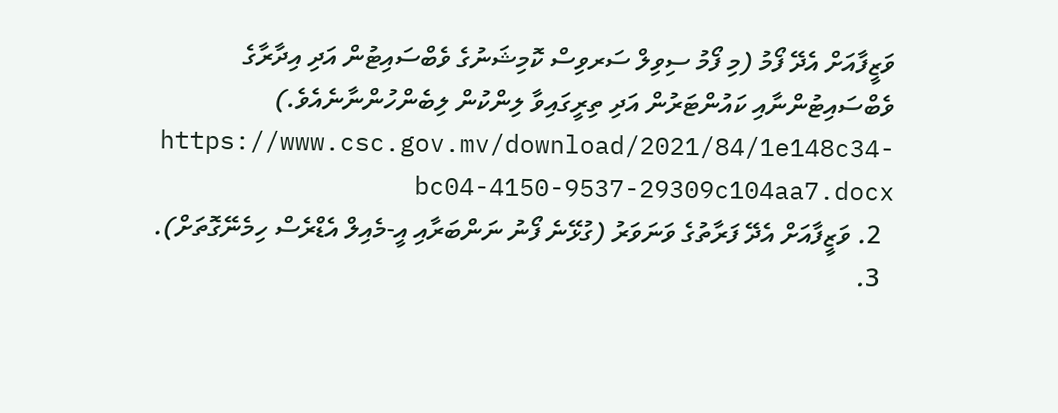ވަޒީފާއަށް އެދޭ ފޯމު (މި ފޯމު ސިވިލް ސަރވިސް ކޮމިޝަނުގެ ވެބްސައިޓުން އަދި އިދާރާގެ ވެބްސައިޓުންނާއި ކައުންޓަރުން އަދި ތިރީގައިވާ ލިންކުން ލިބެންހުންނާނެއެވެ.)  https://www.csc.gov.mv/download/2021/84/1e148c34-bc04-4150-9537-29309c104aa7.docx
  2. ވަޒީފާއަށް އެދޭ ފަރާތުގެ ވަނަވަރު (ގުޅޭނެ ފޯނު ނަންބަރާއި އީ-މެއިލް އެޑްރެސް ހިމެނޭގޮތަށް).
  3.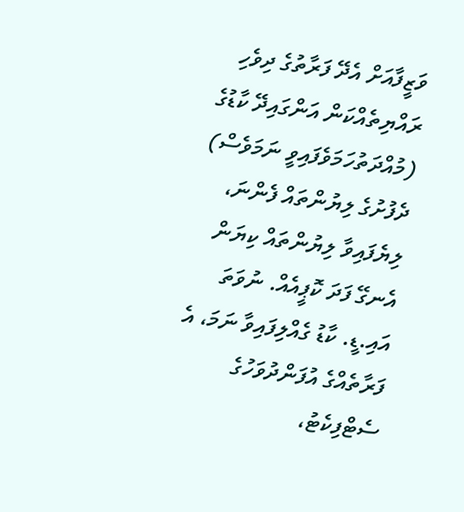ވަޒީފާއަށް އެދޭ ފަރާތުގެ ދިވެހި ރައްޔިތެއްކަން އަންގައިދޭ ކާޑުގެ (މުއްދަތުހަމަވެފައިވީ ނަމަވެސް) ދެފުށުގެ ލިޔުންތައް ފެންނަ، ލިޔެފައިވާ ލިޔުންތައް ކިޔަން އެނގޭ ފަދަ ކޮޕީއެއް. ނުވަތަ އައި.ޑީ. ކާޑު ގެއްލިފައިވާ ނަމަ، އެ ފަރާތެއްގެ އުފަންދުވަހުގެ ސެޓްފިކެޓު،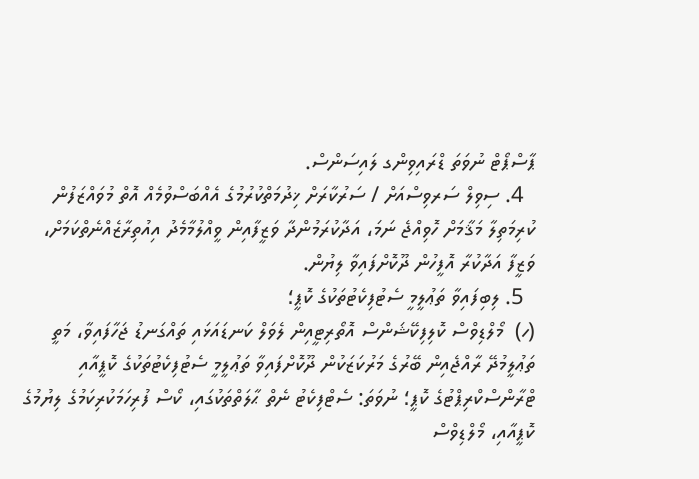ޕާސްޕޯޓް ނުވަތަ ޑްރައިވިންގ ލައިސަންސް.
  4. ސިވިލް ސަރވިސްއަށް / ސަރުކާރަށް ޚިދުމަތްކުރުމުގެ އެއްބަސްވުމެއް އޮތް މުވައްޒަފުން ކުރިމަތިލާ މަޤާމަށް ހޮވިއްޖެ ނަމަ، އަދާކުރަމުންދާ ވަޒީފާއިން ވީއްލުމާމެދު އިއުތިރާޒެއްނެތްކަމަށް، ވަޒީފާ އަދާކުރާ އޮފީހުން ދޫކޮށްފައިވާ ލިޔުން.
  5. ލިބިފައިވާ ތަޢުލީމީ ސެޓުފިކެޓުތަކުގެ ކޮޕީ؛
(ހ)  މޯލްޑިވްސް ކޮލިފިކޭޝަންސް އޮތޯރިޓީއިން ލެވަލް ކަނޑައަޅައި ތައްގަނޑު ޖަހާފައިވާ، މަތީ ތަޢުލީމުދޭ ރާއްޖެއިން ބޭރުގެ މަރުކަޒަކުން ދޫކޮށްފައިވާ ތަޢުލީމީ ސެޓުފިކެޓުތަކުގެ ކޮޕީއާއި ޓްރާންސްކްރިޕްޓުގެ ކޮޕީ؛ ނުވަތަ: ސެޓްފިކެޓު ނެތް ޙާލަތްތަކުގައި، ކޯސް ފުރިހަމަކުރިކަމުގެ ލިޔުމުގެ ކޮޕީއާއި، މޯލްޑިވްސް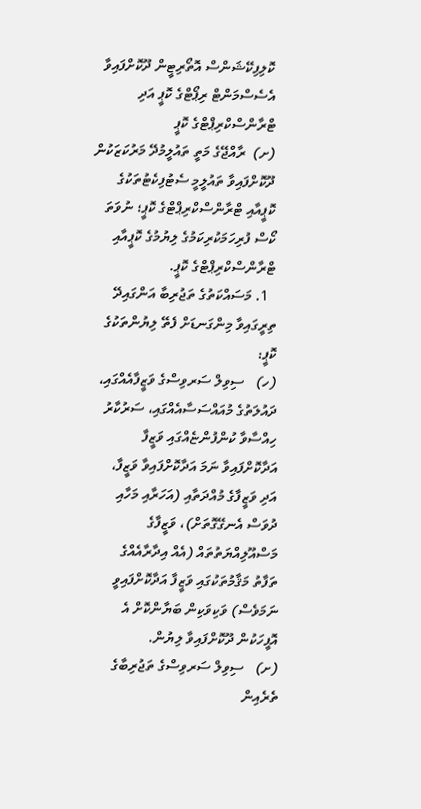ކޮލިފިކޭޝަންސް އޮތޯރިޓީން ދޫކޮށްފައިވާ އެސެސްމަންޓް ރިޕޯޓްގެ ކޮޕީ އަދި ޓްރާންސްކްރިޕްޓްގެ ކޮޕީ
(ށ)  ރާއްޖޭގެ މަތީ ތައުލީމުދޭ މަރުކަޒަކުން ދޫކޮށްފައިވާ ތައުލީމީ ސެޓުފިކެޓުތަކުގެ ކޮޕީއާއި ޓްރާންސްކްރިޕްޓްގެ ކޮޕީ؛ ނުވަތަ ކޯސް ފުރިހަމަކުރިކަމުގެ ލިޔުމުގެ ކޮޕީއާއި ޓްރާންސްކްރިޕްޓްގެ ކޮޕީ.
  1. މަސައްކަތުގެ ތަޖުރިބާ އަންގައިދޭ ތިރީގައިވާ މިންގަނޑަށް ފެތޭ ލިޔުންތަކުގެ ކޮޕީ:
(ހ)   ސިވިލް ސަރވިސްގެ ވަޒީފާއެއްގައި، ދައުލަތުގެ މުއައްސަސާއެއްގައި، ސަރުކާރު ހިއްސާވާ ކުންފުންޏެއްގައި ވަޒީފާ އަދާކޮށްފައިވާ ނަމަ އަދާކޮށްފައިވާ ވަޒީފާ، އަދި ވަޒީފާގެ މުއްދަތާއި (އަހަރާއި މަހާއި ދުވަސް އެނގޭގޮތަށް)، ވަޒީފާގެ މަސްއޫލިއްޔަތުތައް (އެއް އިދާރާއެއްގެ ތަފާތު މަޤާމުތަކުގައި ވަޒީފާ އަދާކޮށްފައިވީ ނަމަވެސް) ވަކިވަކިން ބަޔާންކޮށް އެ އޮފީހަކުން ދޫކޮށްފައިވާ ލިޔުން.
(ށ)   ސިވިލް ސަރވިސްގެ ތަޖުރިބާގެ ތެރެއިން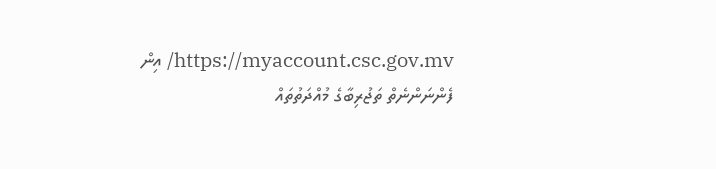https://myaccount.csc.gov.mv/ އިން ފެންނަންނެތް ތަޖުރިބާގެ މުއްދަތުތައް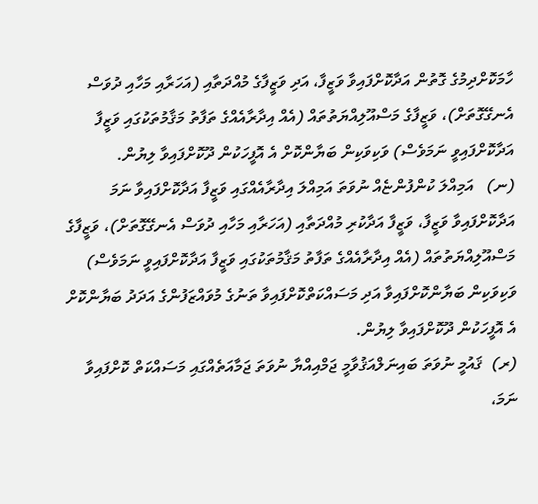ހާމަކޮށްދިމުގެ ގޮތުން އަދާކޮށްފައިވާ ވަޒީފާ، އަދި ވަޒީފާގެ މުއްދަތާއި (އަހަރާއި މަހާއި ދުވަސް އެނގޭގޮތަށް)، ވަޒީފާގެ މަސްއޫލިއްޔަތުތައް (އެއް އިދާރާއެއްގެ ތަފާތު މަޤާމުތަކުގައި ވަޒީފާ އަދާކޮށްފައިވީ ނަމަވެސް) ވަކިވަކިން ބަޔާންކޮށް އެ އޮފީހަކުން ދޫކޮށްފައިވާ ލިޔުން.
(ނ)   އަމިއްލަ ކުންފުންޏެއް ނުވަތަ އަމިއްލަ އިދާރާއެއްގައި ވަޒީފާ އަދާކޮށްފައިވާ ނަމަ އަދާކޮށްފައިވާ ވަޒީފާ، ވަޒީފާ އަދާކުރި މުއްދަތާއި (އަހަރާއި މަހާއި ދުވަސް އެނގޭގޮތަށް)، ވަޒީފާގެ މަސްއޫލިއްޔަތުތައް (އެއް އިދާރާއެއްގެ ތަފާތު މަޤާމުތަކުގައި ވަޒީފާ އަދާކޮށްފައިވީ ނަމަވެސް) ވަކިވަކިން ބަޔާންކޮށްފައިވާ އަދި މަސައްކަތްކޮށްފައިވާ ތަނުގެ މުވައްޒަފުންގެ އަދަދު ބަޔާންކޮށް އެ އޮފީހަކުން ދޫކޮށްފައިވާ ލިޔުން.
(ރ)  ޤައުމީ ނުވަތަ ބައިނަލްއަޤުވާމީ ޖަމްއިއްޔާ ނުވަތަ ޖަމާއަތެއްގައި މަސައްކަތް ކޮށްފައިވާ ނަމަ،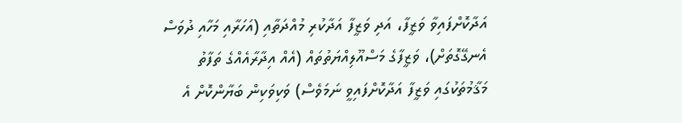އަދާކޮށްފައިވާ ވަޒީފާ، އަދި ވަޒީފާ އަދާކުރި މުއްދަތާއި (އަހަރާއި މަހާއި ދުވަސް އެނގޭގޮތަށް)، ވަޒީފާގެ މަސްއޫލިއްޔަތުތައް (އެއް އިދާރާއެއްގެ ތަފާތު މަޤާމުތަކުގައި ވަޒީފާ އަދާކޮށްފައިވީ ނަމަވެސް) ވަކިވަކިން ބަޔާންކޮށް އެ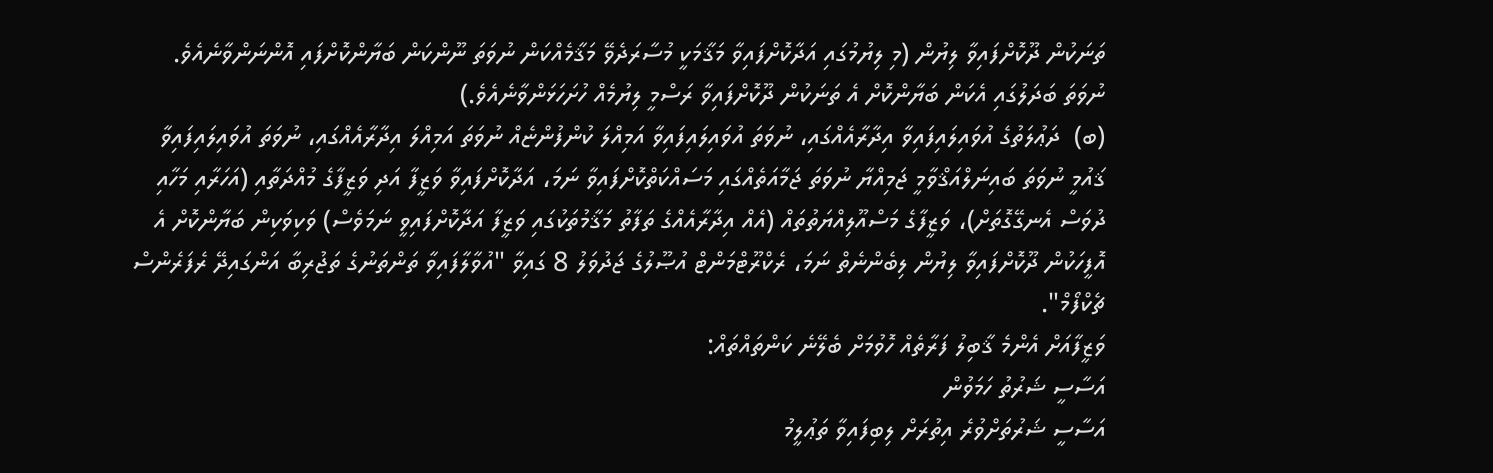ތަނަކުން ދޫކޮށްފައިވާ ލިޔުން (މި ލިޔުމުގައި އަދާކޮށްފައިވާ މަޤާމަކީ މުސާރަދެވޭ މަޤާމެއްކަން ނުވަތަ ނޫންކަން ބަޔާންކޮށްފައި އޮންނަންވާނެއެވެ. ނުވަތަ ބަދަލުގައި އެކަން ބަޔާންކޮށް އެ ތަނަކުން ދޫކޮށްފައިވާ ރަސްމީ ލިޔުމެއް ހުށަހަޅަންވާނެއެވެ.)
(ބ)  ދަޢުލަތުގެ އުވައިލައިފައިވާ އިދާރާއެއްގައި، ނުވަތަ އުވައިލައިފައިވާ އަމިއްލަ ކުންފުންޏެއް ނުވަތަ އަމިއްލަ އިދާރާއެއްގައި، ނުވަތަ އުވައިލައިފައިވާ ޤައުމީ ނުވަތަ ބައިނަލްއަޤްވާމީ ޖަމިއްޔާ ނުވަތަ ޖަމާއަތެއްގައި މަސައްކަތްކޮށްފައިވާ ނަމަ، އަދާކޮށްފައިވާ ވަޒީފާ އަދި ވަޒީފާގެ މުއްދަތާއި (އަހަރާއި މަހާއި ދުވަސް އެނގޭގޮތަށް)، ވަޒީފާގެ މަސްއޫލިއްޔަތުތައް (އެއް އިދާރާއެއްގެ ތަފާތު މަޤާމުތަކުގައި ވަޒީފާ އަދާކޮށްފައިވީ ނަމަވެސް) ވަކިވަކިން ބަޔާންކޮށް އެ އޮފީހަކުން ދޫކޮށްފައިވާ ލިޔުން ލިބެންނެތް ނަމަ، ރެކްރޫޓްމަންޓް އުޞޫލުގެ ޖަދުވަލު 8 ގައިވާ "އުވާލާފައިވާ ތަންތަނުގެ ތަޖުރިބާ އަންގައިދޭ ރެފަރެންސް ޗެކްފޯމް".
ވަޒީފާއަށް އެންމެ ޤާބިލު ފަރާތެއް ހޮވުމަށް ބެލޭނެ ކަންތައްތައް:
އަސާސީ ޝަރުތު ހަމަވުން
އަސާސީ ޝަރުތަށްވުރެ އިތުރަށް ލިބިފައިވާ ތަޢުލީމު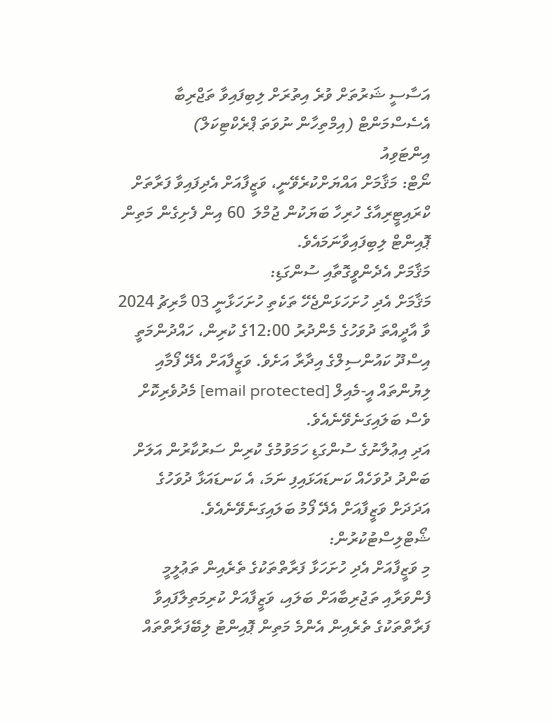އަސާސީ ޝަރުތަށް ވުރެ އިތުރަށް ލިބިފައިވާ ތަޖްރިބާ
އެސެސްމަންޓް (އިމްތިހާން ނުވަތަ ޕްރެކްޓިކަލް)
އިންޓަވިއު
ނޯޓް: މަޤާމަށް އައްޔަށްކުރެވޭނީ، ވަޒީފާއަށް އެދިފައިވާ ފަރާތަށް ކްރައިޓީރިއާގެ ހުރިހާ ބަޔަކުން ޖުމްލަ  60 އިން ފެށިގެން މަތިން ޕޮއިންޓް ލިބިފައިވާނަމައެވެ.
މަޤާމަށް އެދެންވީގޮތާއި ސުންގަޑި:
މަޤާމަށް އެދި ހުށަހަޅަންޖެހޭ ތަކެތި ހުށަހަޅާނީ 03 މާރިޗު 2024 ވާ އާދީއްތަ ދުވަހުގެ މެންދުރު 12:00ގެ ކުރިން، ހައްދުންމަތީ އިސްދޫ ކައުންސިލްގެ އިދާރާ އަށެވެ. ވަޒީފާއަށް އެދޭ ފޯމާއި ލިޔުންތައް އީ-މެއިލް [email protected] މެދުވެރިކޮށް ވެސް ބަލައިގަނެވޭނެއެވެ.
އަދި އިޢުލާނުގެ ސުންގަޑި ހަމަވުމުގެ ކުރިން ސަރުކާރުން އަލަށް ބަންދު ދުވަހެއް ކަނޑައަޅައިފި ނަމަ، އެ ކަނޑައަޅާ ދުވަހުގެ އަދަދަށް ވަޒީފާއަށް އެދޭ ފޯމު ބަލައިގަނެވޭނެއެވެ.
ޝޯޓްލިސްޓުކުރުން:
މި ވަޒީފާއަށް އެދި ހުށަހަޅާ ފަރާތްތަކުގެ ތެރެއިން ތަޢުލީމީ ފެންވަރާއި ތަޖުރިބާއަށް ބަލައި، ވަޒީފާއަށް ކުރިމަތިލާފައިވާ ފަރާތްތަކުގެ ތެރެއިން އެންމެ މަތިން ޕޮއިންޓު ލިބޭފަރާތްތައް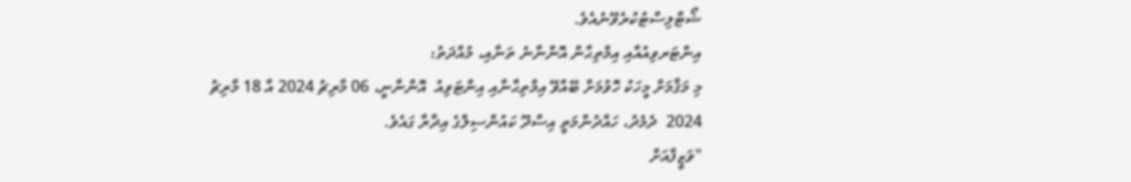ޝޯޓްލިސްޓުކުރެވޭނެއެވެ.
އިންޓަރވިއުއާއި އިމްތިޙާން އޮންނާނެ ތަނާއި، މުއްދަތު:
މި މަޤާމަށް މީހަކު ހޮވުމަށް ބޭއްވޭ އިމްތިޙާނާއި އިންޓަވިއު  އޮންނާނީ، 06 މާރިޗު 2024 އާ 18 މާރިޗު 2024  ދެމެދު، ހައްދުންމަތީ އިސްދޫ ކައުންސިލްގެ އިދާރާ ގައެވެ.
"ވަޒީފާއަށް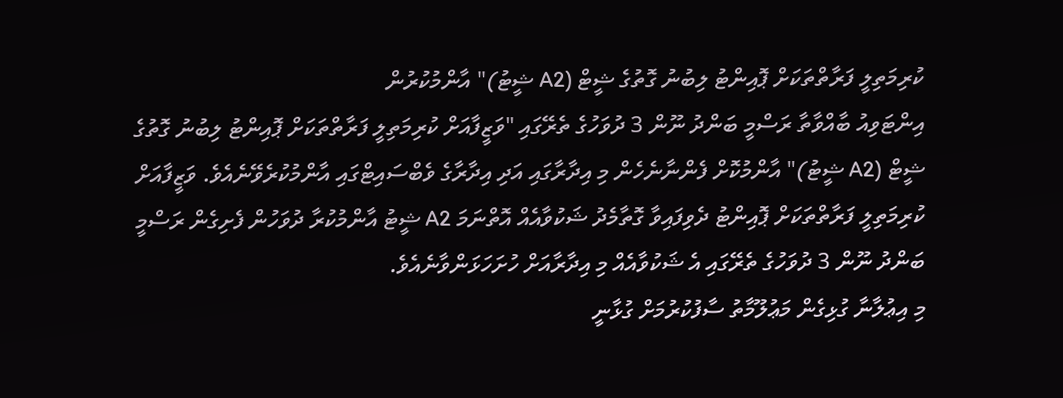ކުރިމަތިލީ ފަރާތްތަކަށް ޕޮއިންޓު ލިބުނު ގޮތުގެ ޝީޓް (A2 ޝީޓު)" އާންމުކުރުން
އިންޓަވިއު ބާއްވާތާ ރަސްމީ ބަންދު ނޫން 3 ދުވަހުގެ ތެރޭގައި "ވަޒީފާއަށް ކުރިމަތިލީ ފަރާތްތަކަށް ޕޮއިންޓު ލިބުނު ގޮތުގެ ޝީޓް (A2 ޝީޓު)" އާންމުކޮށް ފެންނާނެހެން މި އިދާރާގައި އަދި އިދާރާގެ ވެބްސައިޓްގައި އާންމުކުރެވޭނެއެވެ. ވަޒީފާއަށް ކުރިމަތިލީ ފަރާތްތަކަށް ޕޮއިންޓު ދެވިފައިވާ ގޮތާމެދު ޝަކުވާއެއް އޮތްނަމަ A2 ޝީޓު އާންމުކުރާ ދުވަހުން ފެށިގެން ރަސްމީ ބަންދު ނޫން 3 ދުވަހުގެ ތެރޭގައި އެ ޝަކުވާއެއް މި އިދާރާއަށް ހުށަހަޅަންވާނެއެވެ.
މި އިޢުލާނާ ގުޅިގެން މަޢުލޫމާތު ސާފުކުރުމަށް ގުޅާނީ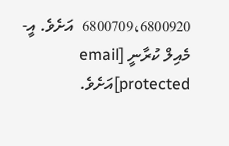6800709،6800920  އަށެވެ. އީ-މެއިލް ކުރާނީ [email protected]އަށެވެ.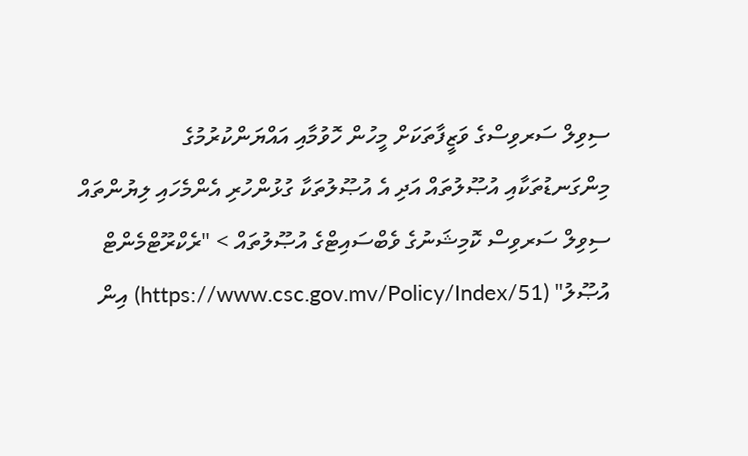ސިވިލް ސަރވިސްގެ ވަޒީފާތަކަށް މީހުން ހޮވުމާއި އައްޔަންކުރުމުގެ މިންގަނޑުތަކާއި އުޞޫލުތައް އަދި އެ އުޞޫލުތަކާ ގުޅުންހުރި އެންމެހައި ލިޔުންތައް ސިވިލް ސަރވިސް ކޮމިޝަނުގެ ވެބްސައިޓްގެ އުޞޫލުތައް > "ރެކްރޫޓްމެންޓް އުޞޫލު" (https://www.csc.gov.mv/Policy/Index/51) އިން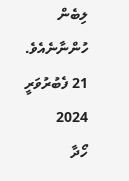ލިބެން ހުންނާނެއެވެ.
21 ފެބުރުވަރީ 2024
ހޯދާ